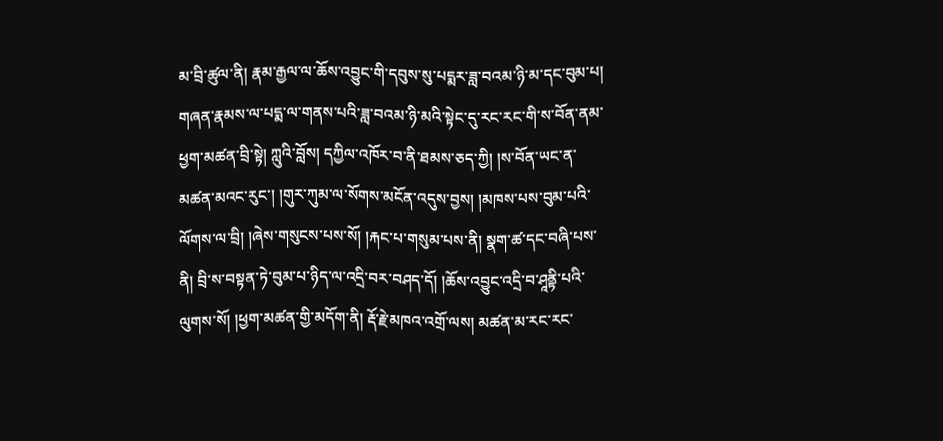མ་བྲི་ཚུལ་ནི། རྣམ་རྒྱལ་ལ་ཆོས་འབྱུང་གི་དབུས་སུ་པདྨར་ཟླ་བའམ་ཉི་མ་དང་བུམ་པ། གཞན་རྣམས་ལ་པདྨ་ལ་གནས་པའི་ཟླ་བའམ་ཉི་མའི་སྟེང་དུ་རང་རང་གི་ས་བོན་ནམ་ཕྱག་མཚན་བྲི་སྟེ། ཀླུའི་བློས། དཀྱིལ་འཁོར་བ་ནི་ཐམས་ཅད་ཀྱི། །ས་བོན་ཡང་ན་མཚན་མའང་རུང་། །གུར་ཀུམ་ལ་སོགས་མངོན་འདུས་བྱས། །མཁས་པས་བུམ་པའི་ལོགས་ལ་བྲི། །ཞེས་གསུངས་པས་སོ། །རྐང་པ་གསུམ་པས་ནི། སྣག་ཚ་དང་བཞི་པས་ནི། བྲི་ས་བསྟན་ཏེ་བུམ་པ་ཉིད་ལ་འདྲི་བར་བཤད་དོ། །ཆོས་འབྱུང་འདྲི་བ་ཤཱནྟི་པའི་ལུགས་སོ། །ཕྱག་མཚན་གྱི་མདོག་ནི། རྡོ་རྗེ་མཁའ་འགྲོ་ལས། མཚན་མ་རང་རང་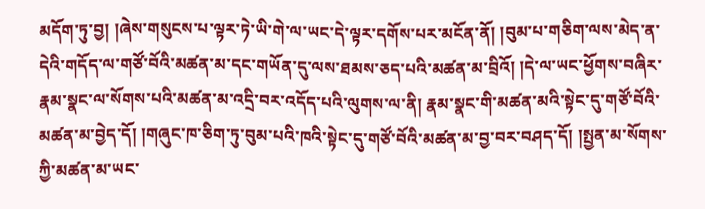མདོག་ཏུ་བྱ། །ཞེས་གསུངས་པ་ལྟར་ཏེ་ཡི་གེ་ལ་ཡང་དེ་ལྟར་དགོས་པར་མངོན་ནོ། །བུམ་པ་གཅིག་ལས་མེད་ན་དེའི་གདོད་ལ་གཙོ་བོའི་མཚན་མ་དང་གཡོན་དུ་ལས་ཐམས་ཅད་པའི་མཚན་མ་བྲིའོ། །དེ་ལ་ཡང་ཕྱོགས་བཞིར་རྣམ་སྣང་ལ་སོགས་པའི་མཚན་མ་འདྲི་བར་འདོད་པའི་ལུགས་ལ་ནི། རྣམ་སྣང་གི་མཚན་མའི་སྟེང་དུ་གཙོ་བོའི་མཚན་མ་བྱེད་དོ། །གཞུང་ཁ་ཅིག་ཏུ་བུམ་པའི་ཁའི་སྟེང་དུ་གཙོ་བོའི་མཚན་མ་བྱ་བར་བཤད་དོ། །སྤྱན་མ་སོགས་ཀྱི་མཚན་མ་ཡང་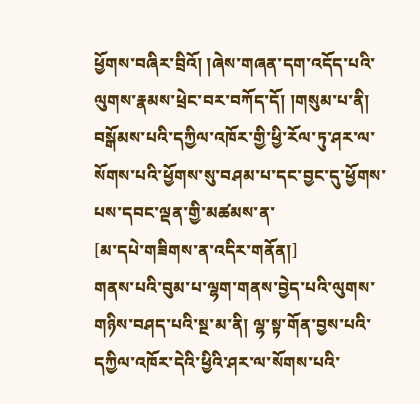ཕྱོགས་བཞིར་བྲིའོ། །ཞེས་གཞན་དག་འདོད་པའི་ལུགས་རྣམས་ཕྲེང་བར་བཀོད་དོ། །གསུམ་པ་ནི། བསྒོམས་པའི་དཀྱིལ་འཁོར་གྱི་ཕྱི་རོལ་ཏུ་ཤར་ལ་སོགས་པའི་ཕྱོགས་སུ་བཤམ་པ་དང་བྱང་དུ་ཕྱོགས་པས་དབང་ལྡན་གྱི་མཚམས་ན་
[མ་དཔེ་གཟིགས་ན་འདིར་གནོན།]
གནས་པའི་བུམ་པ་ལྷག་གནས་བྱེད་པའི་ལུགས་གཉིས་བཤད་པའི་སྔ་མ་ནི། ལྷ་སྟ་གོན་བྱས་པའི་དཀྱིལ་འཁོར་དེའི་ཕྱིའི་ཤར་ལ་སོགས་པའི་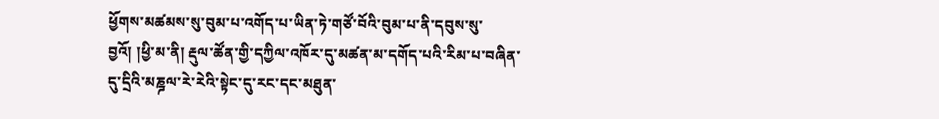ཕྱོགས་མཚམས་སུ་བུམ་པ་འགོད་པ་ཡིན་ཏེ་གཙོ་བོའི་བུམ་པ་ནི་དབུས་སུ་བྱའོ། །ཕྱི་མ་ནི། རྡུལ་ཚོན་གྱི་དཀྱིལ་འཁོར་དུ་མཚན་མ་དགོད་པའི་རིམ་པ་བཞིན་དུ་དྲིའི་མཎྜལ་རེ་རེའི་སྟེང་དུ་རང་དང་མཐུན་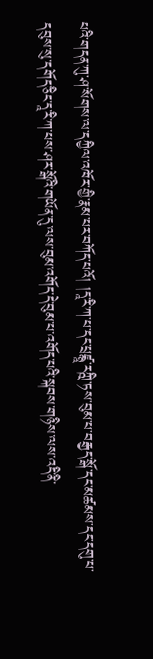པའི་གདན་ཀུ་ཤ་སོགས་ལ་དཀྱིལ་འཁོར་གྱི་རྣམ་པར་བཀོད་པའོ། །དཱ་རི་ཀ་པ་དང་པྲཛྙཱ་རཀྵི་ཏས་བུམ་པ་བརྒྱད་སྒོ་དང་མཚམས་དང་དགུ་པ་དབུས་སུ་དགོད་ཅིང་དཱ་རི་ཀ་པས་ཤར་སྒོའི་གཡོན་དུ་ལས་བུམ་འགོད་དེ་བུམ་པ་འགོད་པའི་སྐབས་གཉིས་ལས་འདི་ནི་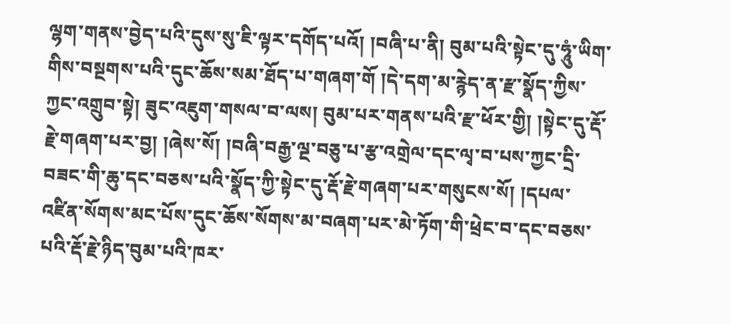ལྷག་གནས་བྱེད་པའི་དུས་སུ་ཇི་ལྟར་དགོད་པའོ། །བཞི་པ་ནི། བུམ་པའི་སྟེང་དུ་ཧཱུཾ་ཡིག་གིས་བསྔགས་པའི་དུང་ཆོས་སམ་ཐོད་པ་གཞག་གོ །དེ་དག་མ་རྙེད་ན་རྫ་སྣོད་ཀྱིས་ཀྱང་འགྲུབ་སྟེ། ཟུང་འཇུག་གསལ་བ་ལས། བུམ་པར་གནས་པའི་རྫ་ཕོར་གྱི། །སྟེང་དུ་རྡོ་རྗེ་གཞག་པར་བྱ། །ཞེས་སོ། །བཞི་བརྒྱ་ལྔ་བཅུ་པ་རྩ་འགྲེལ་དང་ལྭ་བ་པས་ཀྱང་དྲི་བཟང་གི་ཆུ་དང་བཅས་པའི་སྣོད་ཀྱི་སྟེང་དུ་རྡོ་རྗེ་གཞག་པར་གསུངས་སོ། །དཔལ་འཛིན་སོགས་མང་པོས་དུང་ཆོས་སོགས་མ་བཞག་པར་མེ་ཏོག་གི་ཕྲེང་བ་དང་བཅས་པའི་རྡོ་རྗེ་ཉིད་བུམ་པའི་ཁར་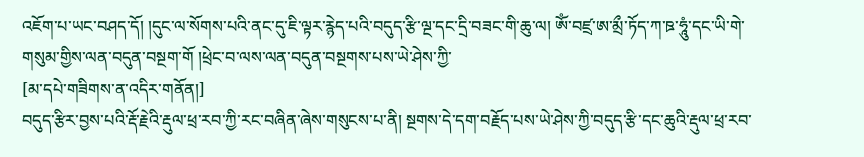འཇོག་པ་ཡང་བཤད་དོ། །དུང་ལ་སོགས་པའི་ནང་དུ་ཇི་ལྟར་རྙེད་པའི་བདུད་རྩི་ལྔ་དང་དྲི་བཟང་གི་ཆུ་ལ། ༀ་བཛྲ་ཨ་མྲྀ་ཏོད་ཀ་ཋ་ཧཱུཾ་དང་ཡི་གེ་གསུམ་གྱིས་ལན་བདུན་བསྔག་གོ །ཕྲེང་བ་ལས་ལན་བདུན་བསྔགས་པས་ཡེ་ཤེས་ཀྱི་
[མ་དཔེ་གཟིགས་ན་འདིར་གནོན།]
བདུད་རྩིར་བྱས་པའི་རྡོ་རྗེའི་རྡུལ་ཕྲ་རབ་ཀྱི་རང་བཞིན་ཞེས་གསུངས་པ་ནི། སྔགས་དེ་དག་བརྗོད་པས་ཡེ་ཤེས་ཀྱི་བདུད་རྩི་དང་ཆུའི་རྡུལ་ཕྲ་རབ་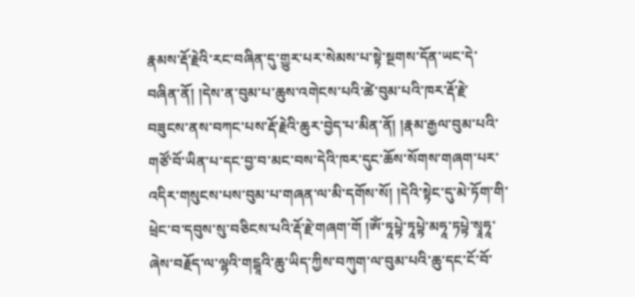རྣམས་རྡོ་རྗེའི་རང་བཞིན་དུ་གྱུར་པར་སེམས་པ་སྟེ་སྔགས་དོན་ཡང་དེ་བཞིན་ནོ། །དེས་ན་བུམ་པ་ཆུས་འགེངས་པའི་ཚེ་བུམ་པའི་ཁར་རྡོ་རྗེ་བཟུངས་ནས་བཀང་པས་རྡོ་རྗེའི་ཆུར་བྱེད་པ་མིན་ནོ། །རྣམ་རྒྱལ་བུམ་པའི་གཙོ་བོ་ཡིན་པ་དང་བྱ་བ་མང་བས་དེའི་ཁར་དུང་ཆོས་སོགས་གཞག་པར་འདིར་གསུངས་པས་བུམ་པ་གཞན་ལ་མི་དགོས་སོ། །དེའི་སྟེང་དུ་མེ་ཏོག་གི་ཕྲེང་བ་དབུས་སུ་བཅིངས་པའི་རྡོ་རྗེ་གཞག་གོ །ༀ་ཏཱཔྟེ་ཏཱཔྟེ་མཧཱ་ཏཔྟེ་སྭཱཧཱ་ཞེས་བརྗོད་ལ་ལྷའི་གངྒཱའི་ཆུ་ཡིད་ཀྱིས་བཀུག་ལ་བུམ་པའི་ཆུ་དང་ངོ་བོ་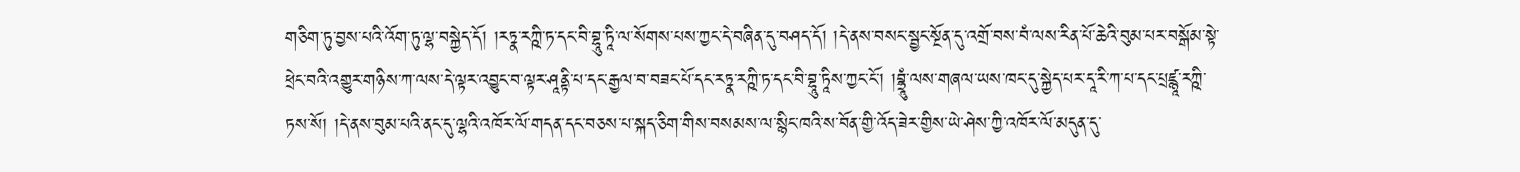གཅིག་ཏུ་བྱས་པའི་འོག་ཏུ་ལྷ་བསྐྱེད་དོ། །རཏྣ་རཀྵི་ཏ་དང་བི་བྷཱུ་ཏཱི་ལ་སོགས་པས་ཀྱང་དེ་བཞིན་དུ་བཤད་དོ། །དེ་ནས་བསང་སྦྱང་སྔོན་དུ་འགྲོ་བས་བཾ་ལས་རིན་པོ་ཆེའི་བུམ་པར་བསྒོམ་སྟེ་ཕྲེང་བའི་འགྱུར་གཉིས་ཀ་ལས་དེ་ལྟར་འབྱུང་བ་ལྟར་ཤཱནྟི་པ་དང་རྒྱལ་བ་བཟང་པོ་དང་རཏྣ་རཀྵི་ཏ་དང་བི་བྷཱུ་ཏཱིས་ཀྱང་ངོ་། །བྷྲཱུཾ་ལས་གཞལ་ཡས་ཁང་དུ་སྐྱེད་པར་དཱ་རི་ཀ་པ་དང་པྲཛྙཱ་རཀྵི་ཏས་སོ། །དེ་ནས་བུམ་པའི་ནང་དུ་ལྷའི་འཁོར་ལོ་གདན་དང་བཅས་པ་སྐད་ཅིག་གིས་བསམས་ལ་སྙིང་ཁའི་ས་བོན་གྱི་འོད་ཟེར་གྱིས་ཡེ་ཤེས་ཀྱི་འཁོར་ལོ་མདུན་དུ་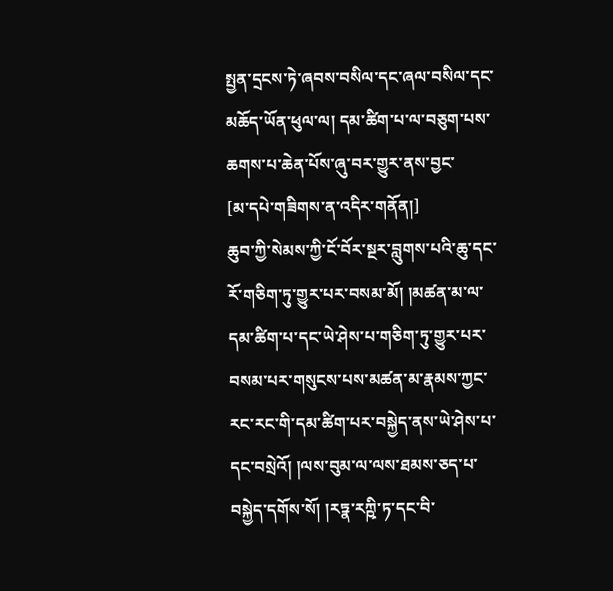སྤྱན་དྲངས་ཏེ་ཞབས་བསིལ་དང་ཞལ་བསིལ་དང་མཆོད་ཡོན་ཕུལ་ལ། དམ་ཚིག་པ་ལ་བཅུག་པས་ཆགས་པ་ཆེན་པོས་ཞུ་བར་གྱུར་ནས་བྱང་
[མ་དཔེ་གཟིགས་ན་འདིར་གནོན།]
ཆུབ་ཀྱི་སེམས་ཀྱི་ངོ་བོར་སྔར་བླུགས་པའི་ཆུ་དང་རོ་གཅིག་ཏུ་གྱུར་པར་བསམ་མོ། །མཚན་མ་ལ་དམ་ཚིག་པ་དང་ཡེ་ཤེས་པ་གཅིག་ཏུ་གྱུར་པར་བསམ་པར་གསུངས་པས་མཚན་མ་རྣམས་ཀྱང་རང་རང་གི་དམ་ཚིག་པར་བསྐྱེད་ནས་ཡེ་ཤེས་པ་དང་བསྲེའོ། །ལས་བུམ་ལ་ལས་ཐམས་ཅད་པ་བསྐྱེད་དགོས་སོ། །རཏྣ་རཀྵི་ཏ་དང་བི་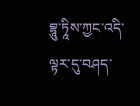བྷཱུ་ཏཱིས་ཀྱང་འདི་ལྟར་དུ་བཤད་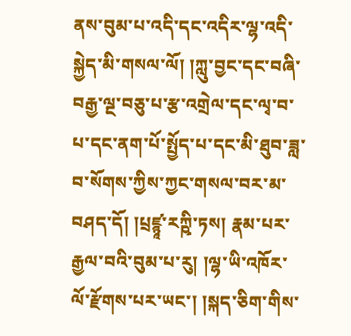ནས་བུམ་པ་འདི་དང་འདིར་ལྷ་འདི་སྐྱེད་མི་གསལ་ལོ། །ཀླུ་བྱང་དང་བཞི་བརྒྱ་ལྔ་བཅུ་པ་རྩ་འགྲེལ་དང་ལྭ་བ་པ་དང་ནག་པོ་སྤྱོད་པ་དང་མི་ཐུབ་ཟླ་བ་སོགས་ཀྱིས་ཀྱང་གསལ་བར་མ་བཤད་དོ། །པྲཛྙཱ་རཀྵི་ཏས། རྣམ་པར་རྒྱལ་བའི་བུམ་པ་རུ། །ལྷ་ཡི་འཁོར་ལོ་རྫོགས་པར་ཡང་། །སྐད་ཅིག་གིས་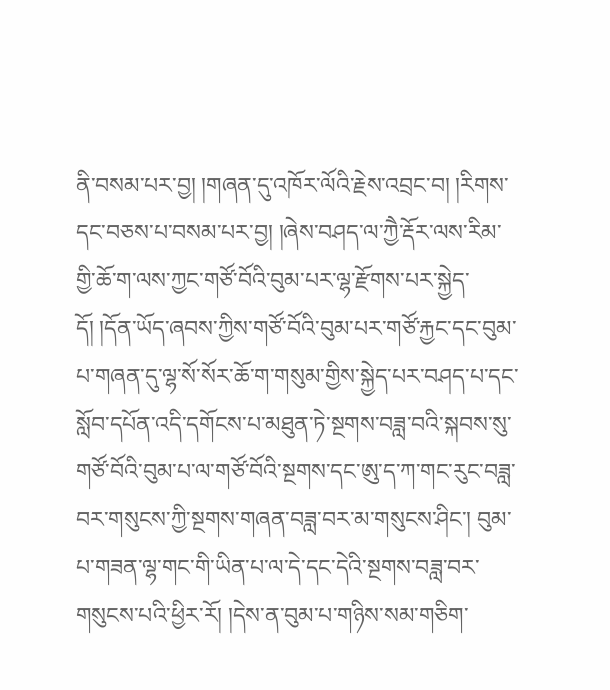ནི་བསམ་པར་བྱ། །གཞན་དུ་འཁོར་ལོའི་རྗེས་འབྲང་བ། །རིགས་དང་བཅས་པ་བསམ་པར་བྱ། །ཞེས་བཤད་ལ་ཀྱཻ་རྡོར་ལས་རིམ་གྱི་ཆོ་ག་ལས་ཀྱང་གཙོ་བོའི་བུམ་པར་ལྷ་རྫོགས་པར་སྐྱེད་དོ། །དོན་ཡོད་ཞབས་ཀྱིས་གཙོ་བོའི་བུམ་པར་གཙོ་རྐྱང་དང་བུམ་པ་གཞན་དུ་ལྷ་སོ་སོར་ཆོ་ག་གསུམ་གྱིས་སྐྱེད་པར་བཤད་པ་དང་སློབ་དཔོན་འདི་དགོངས་པ་མཐུན་ཏེ་སྔགས་བཟླ་བའི་སྐབས་སུ་གཙོ་བོའི་བུམ་པ་ལ་གཙོ་བོའི་སྔགས་དང་ཨུ་ད་ཀ་གང་རུང་བཟླ་བར་གསུངས་ཀྱི་སྔགས་གཞན་བཟླ་བར་མ་གསུངས་ཤིང་། བུམ་པ་གཟན་ལྷ་གང་གི་ཡིན་པ་ལ་དེ་དང་དེའི་སྔགས་བཟླ་བར་གསུངས་པའི་ཕྱིར་རོ། །དེས་ན་བུམ་པ་གཉིས་སམ་གཅིག་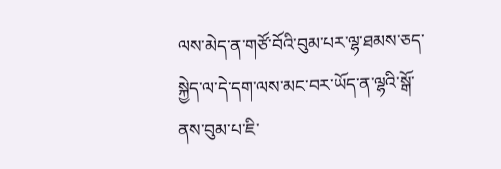ལས་མེད་ན་གཙོ་བོའི་བུམ་པར་ལྷ་ཐམས་ཅད་སྐྱེད་ལ་དེ་དག་ལས་མང་བར་ཡོད་ན་ལྷའི་སྒོ་ནས་བུམ་པ་ཇི་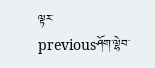ལྟར་
previousཤོག་ལྷེབ་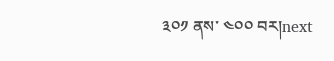༣༠༡ ནས་ ༤༠༠ བར།next